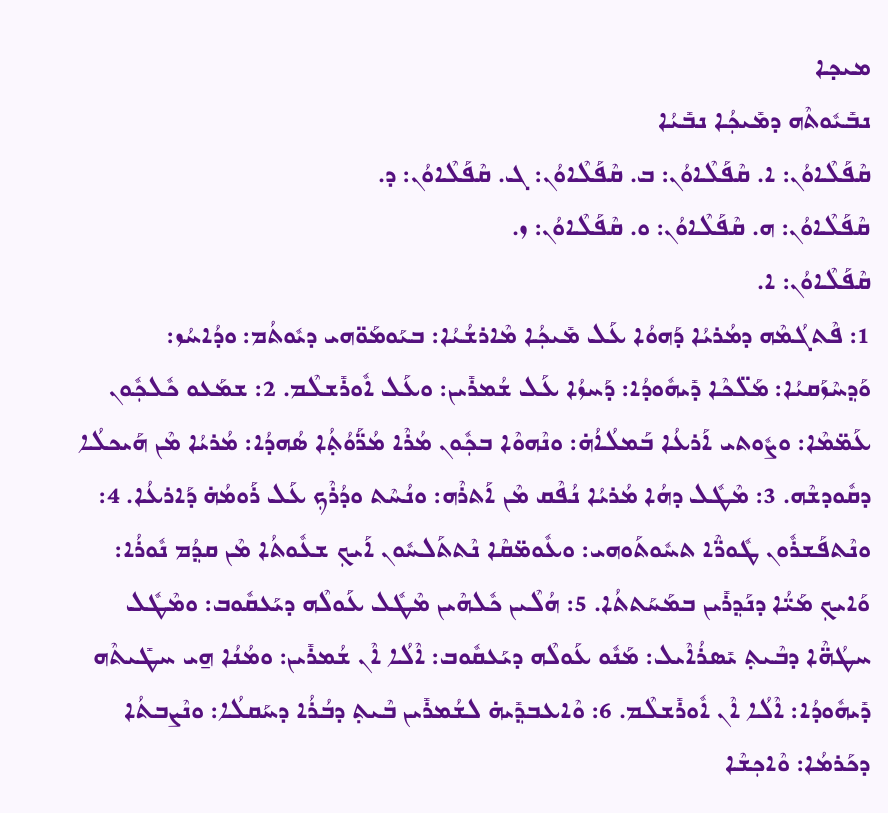ܡܝܟ̣ܐ
ܢܒܺܝܽܘܬܶܗ ܕܡܺܝܟ݂ܳܐ ܢܒܺܝܳܐ
ܩܶܦܰܠܶܐܘܳܢ: ܐ. ܩܶܦܰܠܶܐܘܳܢ: ܒ. ܩܶܦܰܠܶܐܘܳܢ: ܓ. ܩܶܦܰܠܶܐܘܳܢ: ܕ.
ܩܶܦܰܠܶܐܘܳܢ: ܗ. ܩܶܦܰܠܶܐܘܳܢ: ܘ. ܩܶܦܰܠܶܐܘܳܢ: ܙ.
ܩܶܦܰܠܶܐܘܳܢ: ܐ.
1: ܦܶܬܓܳܡܶܗ ܕܡܳܪܝܳܐ ܕܰܗܘܳܐ ܥܰܠ ܡܺܝܟ݂ܳܐ ܡܶܐܪܫܳܝܳܐ: ܒܝܰܘܡܰܘ̈ܗܝ ܕܝܽܘܬܳܡ: ܘܕܳܐܚܳܙ: ܘܰܕ݂ܚܶܙܰܩܝܳܐ: ܡܰܠ̈ܟܶܐ ܕܺܝܗܽܘܕܳܐ: ܕܰܚܙܳܐ ܥܰܠ ܫܳܡܪܺܝܢ: ܘܥܰܠ ܐܽܘܪܺܫܠܶܡ. 2: ܫܡܰܥܘ ܟܽܠܟ݂ܽܘܢ ܥܰܡ̈ܡܶܐ: ܘܨܽܘܬܝ ܐܰܪܥܳܐ ܒܰܡܠܳܐܳܗ̇: ܘܢܶܗܘܶܐ ܒܟ݂ܽܘܢ ܡܳܪܶܐ ܡܳܖ̈ܰܘܳܬ݂ܳܐ ܣܳܗܕܳܐ: ܡܳܪܝܳܐ ܡܶܢ ܗܰܝܟܠܳܐ ܕܩܽܘܕܫܶܗ. 3: ܡܶܛܽܠ ܕܗܳܐ ܡܳܪܝܳܐ ܢܳܦܶܩ ܡܶܢ ܐܰܬܪܶܗ: ܘܢܳܚܶܬ ܘܕܳܪܶܟ݂ ܥܰܠ ܪܰܘܡܳܗ̇ ܕܰܐܪܥܳܐ. 4: ܘܢܶܬܦܰܫܪܽܘܢ ܛܽܘܖ̈ܶܐ ܬܚܽܘܬܰܘܗܝ: ܘܥܽܘܡ̈ܩܶܐ ܢܶܬܬܰܠܚܽܘܢ ܐܰܝܟ݂ ܫܥܽܘܬܳܐ ܡܶܢ ܩܕ݂ܳܡ ܢܽܘܪܳܐ: ܘܰܐܝܟ݂ ܡܰܝ̈ܳܐ ܕܢܰܕ݂ܪܺܝܢ ܒܡܰܚܰܬܬܳܐ. 5: ܗܳܠܶܝܢ ܟܽܠܗܶܝܢ ܡܶܛܽܠ ܥܰܘܠܶܗ ܕܝܰܥܩܽܘܒ: ܘܡܶܛܽܠ ܚܛܳܗ̈ܶܐ ܕܒܶܝܬ݂ ܝܺܣܪܳܐܶܝܠ: ܡܰܢܽܘ ܥܰܘܠܶܗ ܕܝܰܥܩܽܘܒ: ܐܶܠܳܐ ܐܶܢ ܫܳܡܪܺܝܢ: ܘܡܳܢܳܐ ܗ̱ܝ ܚܛܺܝܬܶܗ ܕܺܝܗܽܘܕܳܐ: ܐܶܠܳܐ ܐܶܢ ܐܽܘܪܺܫܠܶܡ. 6: ܘܶܐܥܒܕ݂ܺܝܗ̇ ܠܫܳܡܪܺܝܢ ܒܶܝܬ݂ ܕܒܳܪܳܐ ܕܚܰܩܠܳܐ: ܘܢܶܨܒܬܳܐ ܕܟܰܪܡܳܐ: ܘܶܐܟ݂ܫܶܐ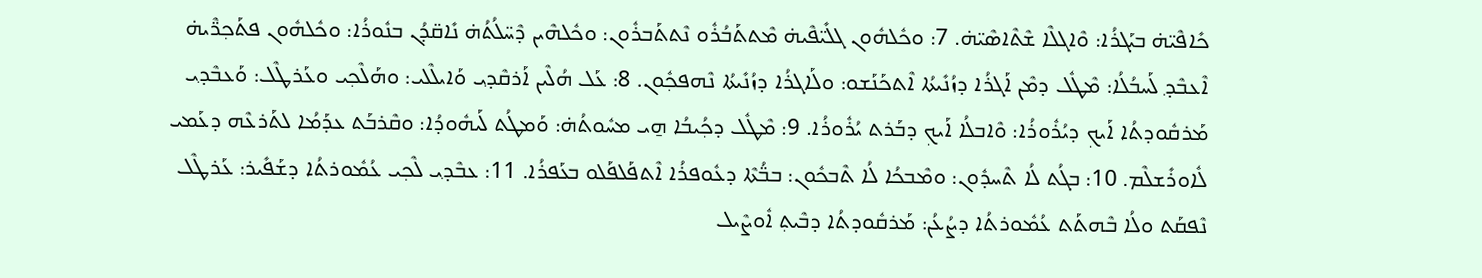ܟܺܐܦܶܝ̈ܗ̇ ܒܝܰܓܪܳܐ: ܘܶܐܓܠܶܐ ܫܶܬܶܐܣܶܝ̈ܗ̇. 7: ܘܟܽܠܗܽܘܢ ܓܠܺܝ̈ܦܶܝܗ̇ ܡܶܬܬܰܒܳܪܽܘ ܢܶܬܬܰܒܪܽܘܢ: ܘܟܽܠܗܶܝܢ ܕܶܚ̈ܠܳܬܳܗ̇ ܢܺܐܩ̈ܕܳܢ ܒܢܽܘܪܳܐ: ܘܟܽܠܗܽܘܢ ܦܬܰܟ݂ܖ̈ܶܝܗ̇ ܐܶܥܒܶܕ݂ ܠܰܚܒܳܠܳܐ: ܡܶܛܽܠ ܕܡܶܢ ܐܰܓܪܳܐ ܕܙܳܢܺܝܬܳܐ ܐܶܬܟܰܢܰܫܘ: ܘܠܰܐܓܪܳܐ ܕܙܳܢܺܝܬܳܐ ܢܶܗܦܟ݂ܽܘܢ. 8: ܥܰܠ ܗܳܠܶܝܢ ܐܰܪܩܶܕ݂ܝ ܘܰܐܝܠܶܠܝ: ܘܗܰܠܶܟ݂ܝ ܘܥܰܪܛܶܠ: ܘܰܥܒܶܕ݂ܝ ܡܰܪܩܽܘܕܬܳܐ ܐܰܝܟ݂ ܕܝܳܪܽܘܪܳܐ: ܘܶܐܒܠܳܐ ܐܰܝܟ݂ ܕܒܰܪܬ ܝܳܪܽܘܪܳܐ. 9: ܡܶܛܽܠ ܕܟ݂ܳܝܒܳܐ ܗ̱ܝ ܡܚܽܘܬܳܗ̇: ܘܰܡܛܳܬ ܠܰܝܗܽܘܕܳܐ: ܘܩܶܪܒܰܬ ܥܕܰܡܳܐ ܠܬܰܪܥܶܗ ܕܥܰܡܝ ܠܽܐܘܪܺܫܠܶܡ. 10: ܒܓܳܬ ܠܳܐ ܬܶܚܕܽܘܢ: ܘܡܶܒܟܳܐ ܠܳܐ ܬܶܒܟܽܘܢ: ܒܒ̈ܳܬܶܐ ܕܥܽܘܦܪܳܐ ܐܶܬܦܰܠܦܰܠܘ ܒܥܰܦܪܳܐ. 11: ܥܒܶܕ݂ܝ ܠܶܟ݂ܝ ܥܳܡܽܘܪܬܳܐ ܕܫܰܦܺܝܪ: ܥܰܪܛܶܠ ܢܶܦܩܰܬ ܘܠܳܐ ܒܶܗܬܰܬ ܥܳܡܽܘܪܬܳܐ ܕܨܳܥܳܢ: ܡܰܪܩܽܘܕܬܳܐ ܕܒܶܝܬ݂ ܐܽܘܨܶܝܠ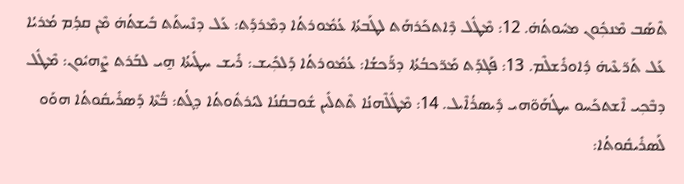ܬܶܣܰܒ ܡܶܢܟ݂ܽܘܢ ܡܚܽܘܬܳܗ̇. 12: ܡܶܛܽܠ ܕܶܐܬܟܰܪܗܰܬ ܠܛܰܒܬܳܐ ܥܳܡܽܘܪܬܳܐ ܕܡܶܪܕܰܬ: ܥܰܠ ܕܢܶܚܬܰܬ ܒܺܝܫܬܳܗ̇ ܡܶܢ ܩܕ݂ܳܡ ܡܳܪܝܳܐ ܥܰܠ ܬܰܖ̈ܥܶܝܗ̇ ܕܽܐܘܪܺܫܠܶܡ. 13: ܦܰܓܕܰܬ ܡܰܖ̈ܟܒܳܬܳܐ ܕܖ̈ܰܟܫܳܐ: ܥܳܡܽܘܪܬܳܐ ܕܰܠܟ݂ܺܝܫ: ܪܺܝܫ ܚܛܺܝܬܳܐ ܗ̱ܝ ܠܒܰܪܬ ܨܶܗܝܽܘܢ: ܡܶܛܽܠ ܕܒܶܟ݂ܝ ܐܶܫܬܟܰܚܘ ܚܛܳܗܰܘ̈ܗܝ ܕܺܝܣܪܳܐܶܝܠ. 14: ܡܶܛܽܠܶܗܢܳܐ ܬܶܬܠܺܝܢ ܫܽܘܒܩܳܢܳܐ ܠܝܳܪܬܽܘܬܳܐ ܕܓܳܬ: ܒ̈ܳܬܶܐ ܕܰܣܪܺܝܩܽܘܬܳܐ ܗܘܰܘ ܠܰܣܪܺܝܩܽܘܬܳܐ: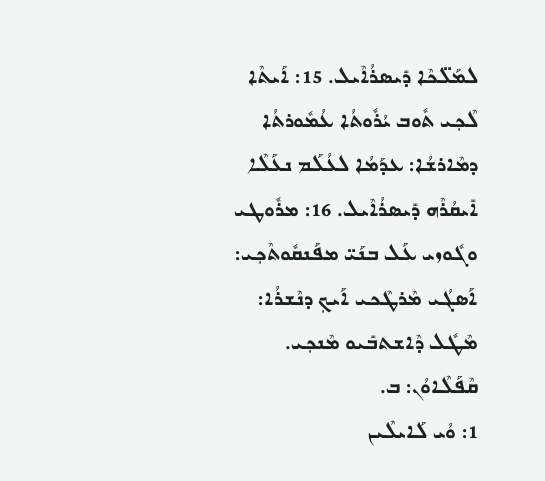ܠܡܰܠ̈ܟܶܐ ܕܺܝܣܪܳܐܶܝܠ. 15: ܐܰܝܬܶܐ ܠܶܟ݂ܝ ܬܽܘܒ ܝܳܪܽܘܬܳܐ ܥܳܡܽܘܪܬܳܐ ܕܡܶܐܪܫܳܐ: ܥܕܰܡܳܐ ܠܥܳܠܰܡ ܢܥܰܠܶܐ ܐܺܝܩܳܪܶܗ ܕܺܝܣܪܳܐܶܝܠ. 16: ܡܪܽܘܛܝ ܘܓܽܘܙܝ ܥܰܠ ܒܢܰܝ̈ ܡܦܰܢܩܽܘܬܶܟ݂ܝ: ܐܰܣܓܳܝ ܡܶܪܛܶܟܝ ܐܰܝܟ݂ ܕܢܶܫܪܳܐ: ܡܶܛܽܠ ܕܶܐܫܬܒܺܝܘ ܡܶܢܟ݂ܝ.
ܩܶܦܰܠܶܐܘܳܢ: ܒ.
1: ܘܳܝ ܠܰܐܝܠܶܝܢ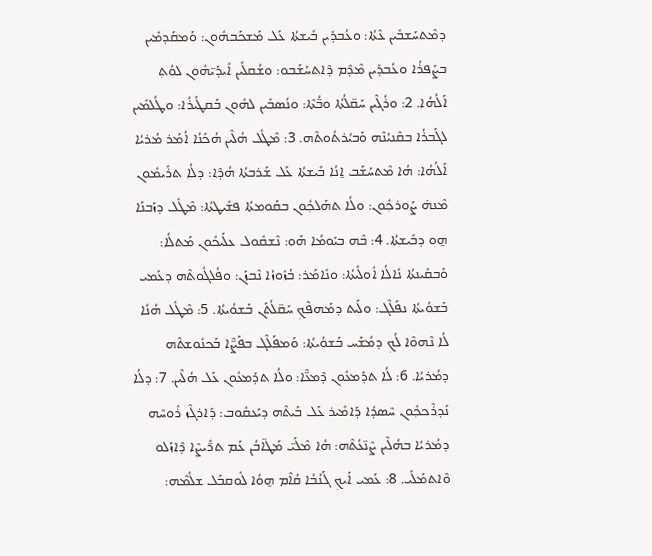ܕܡܶܬܚܰܫܒܺܝܢ ܥܶܬܳܐ: ܘܥܳܒܕܺܝܢ ܒܺܝܫܬܳܐ ܥܰܠ ܡܰܫܟܰܒܗܽܘܢ: ܘܰܡܩܰܕܡܺܝܢ ܒܨܰܦܪܳܐ ܘܥܳܒܕܺܝܢ ܡܶܕܶܡ ܕܶܐܬܚܰܫܰܒܘ: ܘܫܳܩܠܺܝܢ ܐܺܝܕܰܝ̈ܗܽܘܢ ܠܘܳܬ݂ ܐܰ‌ܠܳܗܳܐ. 2: ܘܪܳܓܶܝܢ ܚܰܩ̈ܠܳܬܳܐ ܘܒ̈ܳܬܶܐ: ܘܢܳܣܒܺܝܢ ܠܗܽܘܢ ܒܰܩܛܺܝܪܳܐ: ܘܛܳܠܡܺܝܢ ܠܓܰܒܪܳܐ ܒܩܶܢܝܳܢܶܗ ܘܰܒܝܳܪܬܽܘܬܶܗ. 3: ܡܶܛܽܠ ܗܳܠܶܝܢ ܗܳܟܰܢܳܐ ܐܳܡܰܪ ܡܳܪܝܳܐ ܐܰ‌ܠܳܗܳܐ: ܗܳܐ ܡܶܬܚܰܫܰܒ ܐ̱ܢܳܐ ܒܺܝܫܬܳܐ ܥܰܠ ܫܰܪܒܬܳܐ ܗܳܕ݂ܶܐ: ܕܠܳܐ ܬܪܺܝܡܽܘܢ ܡܶܢܗ̇ ܨܰܘܪܟ݂ܽܘܢ: ܘܠܳܐ ܬܗܰܠܟ݂ܽܘܢ ܒܩܰܘܡܬܳܐ ܦܫܺܝܛܬܳܐ: ܡܶܛܽܠ ܕܙܰܒܢܰܐ ܗ̱ܘ ܕܒܺܝܫܬܳܐ. 4: ܒܶܗ ܒܝܰܘܡܳܐ ܗܰܘ: ܢܶܫܩܽܘܠ ܥܠܰܝܟܽܘܢ ܡܰܬܠܳܐ: ܘܰܒܩܺܝܢܬܳܐ ܢܺܐܠܳܐ ܐܽܘܠܺܝܬܳܐ: ܘܢܺܐܡܰܪ: ܒܳܙܽܘܙܳܐ ܢܶܒܙܰܢ: ܘܦܳܠܓܽܘܬܶܗ ܕܥܰܡܝ ܒܰܫܘܳܝܬܳܐ ܢܦܰܠܶܓ: ܘܠܰܝܬ ܕܡܰܗܦܶܟ݂ ܚܰܩ̈ܠܳܬܰܢ ܒܰܫܘܳܝܬܳܐ. 5: ܡܶܛܽܠ ܗܳܢܳܐ ܠܳܐ ܢܶܗܘܶܐ ܠܳܟ݂ ܕܡܳܫܰܚ ܒܰܫܘܳܝܬܳܐ: ܘܰܡܦܰܠܶܓ ܒܦܰܨ̈ܶܐ ܒܰܟܢܽܘܫܬܶܗ ܕܡܳܪܝܳܐ. 6: ܠܳܐ ܬܕܰܡܥܽܘܢ ܕܶܡܥ̈ܶܐ: ܘܠܳܐ ܬܕܰܡܥܽܘܢ ܥܰܠ ܗܳܠܶܝܢ. 7: ܕܠܳܐ ܢܰܕ݂ܪܶܟܟ݂ܽܘܢ ܚܶܣܕܳܐ ܕܰܐܡܺܝܪ ܥܰܠ ܒܰܝܬܶܗ ܕܝܰܥܩܽܘܒ: ܕܰܐܪܓܶܙ ܪܽܘܚܶܗ ܕܡܳܪܝܳܐ ܒܗܳܠܶܝܢ ܨܶܢ̈ܥܳܬܶܗ: ܗܳܐ ܡܶܠܰܝ̈ ܡܰܛ̈ܐܒܳܢ ܥܰܡ ܬܖ̈ܺܝܨܶܐ ܕܶܐܙܰܠܘ ܘܶܐܬܡܰܠܺܝ. 8: ܥܰܡܝ ܐܰܝܟ݂ ܓܰܢܳܒܳܐ ܩܳܐܶܡ ܗ̱ܘܳܐ ܠܽܘܩܒܰܠ ܫܠܳܡܶܗ: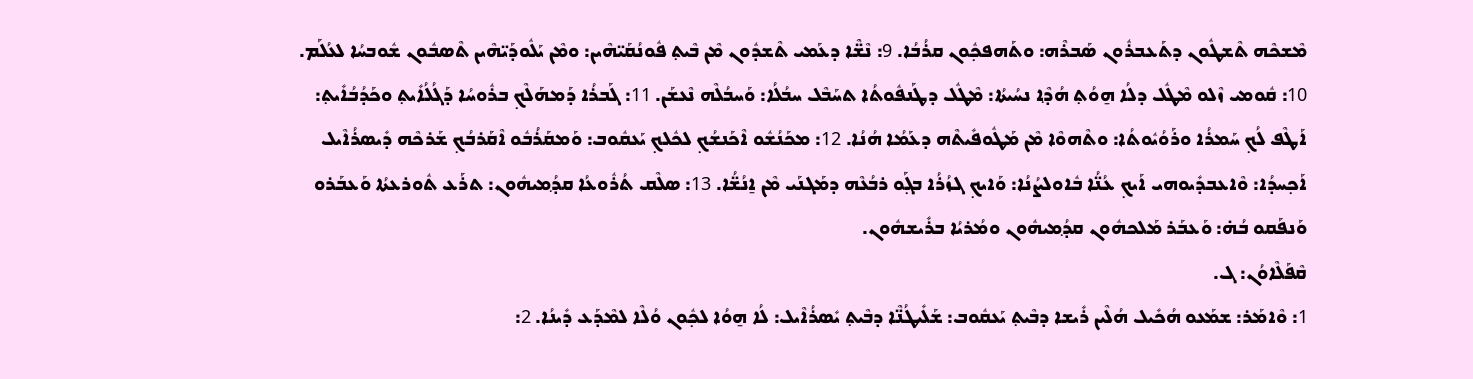ܡܶܫܟܶܗ ܬܶܫܛܽܘܢ ܕܬܰܥܒܪܽܘܢ ܣܰܒܪܶܗ: ܘܬܰܗܦܟ݂ܽܘܢ ܩܪܳܒܳܐ. 9: ܢܶܫ̈ܶܐ ܕܥܰܡܝ ܬܶܫܕܽܘܢ ܡܶܢ ܒܶܝܬ݂ ܦܽܘܢܳܩܰܝ̈ܗܶܝܢ: ܘܡܶܢ ܝܰܠܽܘܕܰܝ̈ܗܶܝܢ ܬܶܣܒܽܘܢ ܫܽܘܒܚܳܐ ܠܥܳܠܰܡ. 10: ܩܽܘܡܝ ܙܶܠܘ ܡܶܛܽܠ ܕܠܳܐ ܗ̱ܘܳܬ݂ ܗܳܕ݂ܶܐ ܢܚܳܝܬܳܐ: ܡܶܛܽܠ ܕܛܰܢܦܽܘܬܳܐ ܬܚܰܒܶܠ ܚܒܳܠܳܐ: ܘܰܚܒܳܠܶܗ ܢܶܥܫܰܢ. 11: ܓܰܒܪܳܐ ܕܰܡܗܰܠܶܟ݂ ܒܪܽܘܚܳܐ ܕܰܓܳܠܳܐܺܝܬ݂ ܘܟܰܕܳܒܳܐܺܝܬ݂: ܐܰܛܶܦ ܠܳܟ݂ ܚܰܡܪܳܐ ܘܪܰܘܳܝܽܘܬܳܐ: ܘܬܶܗܘܶܐ ܡܶܢ ܡܰܛܽܘܦܺܝܬܶܗ ܕܥܰܡܳܐ ܗܳܢܳܐ. 12: ܡܟܰܢܳܫܽܘ ܐܶܟܰܢܫܳܟ݂ ܠܟܽܠܟ݂ ܝܰܥܩܽܘܒ: ܘܰܡܩܰܪܳܒܽܘ ܐܶܩܰܪܒܳܟ݂ ܫܰܪܟܶܗ ܕܺܝܣܪܳܐܶܝܠ ܐܰܟ݂ܚܕܳܐ: ܘܶܐܥܒܕܺܝܘܗܝ ܐܰܝܟ݂ ܥܳܢ̈ܳܐ ܒܽܐܘܠܨܳܢܳܐ: ܘܰܐܝܟ݂ ܓܙܳܪܳܐ ܒܓ݂ܰܘ ܪܒܳܥܶܗ ܕܡܰܓܢܰܝ ܡܶܢ ܐ̱ܢܳܫ̈ܳܐ. 13: ܣܠܶܩ ܬܳܪܽܘܥܳܐ ܩܕ݂ܳܡܝܗܽܘܢ: ܬܪܰܥ ܬܽܘܪܥܬܳܐ ܘܰܥܒܰܪܘ ܘܰܢܦܰܩܘ ܒܳܗ̇: ܘܰܥܒܰܪ ܡܰܠܟܗܽܘܢ ܩܕ݂ܳܡܝܗܽܘܢ ܘܡܳܪܝܳܐ ܒܪܺܝܫܗܽܘܢ.
ܩܶܦܰܠܶܐܘܳܢ: ܓ.
1: ܘܶܐܡܰܪ: ܫܡܰܥܘ ܗܳܟܺܝܠ ܗܳܠܶܝܢ ܪܺܝܫܐ ܕܒܶܝܬ݂ ܝܰܥܩܽܘܒ: ܫܰܠܺܝܛܳܢ̈ܶܐ ܕܒܶܝܬ݂ ܝܺܣܪܳܐܶܝܠ: ܠܳܐ ܗ̱ܘܳܐ ܠܟ݂ܽܘܢ ܘܳܠܶܐ ܠܡܶܕܰܥ ܕܺܝܢܳܐ. 2: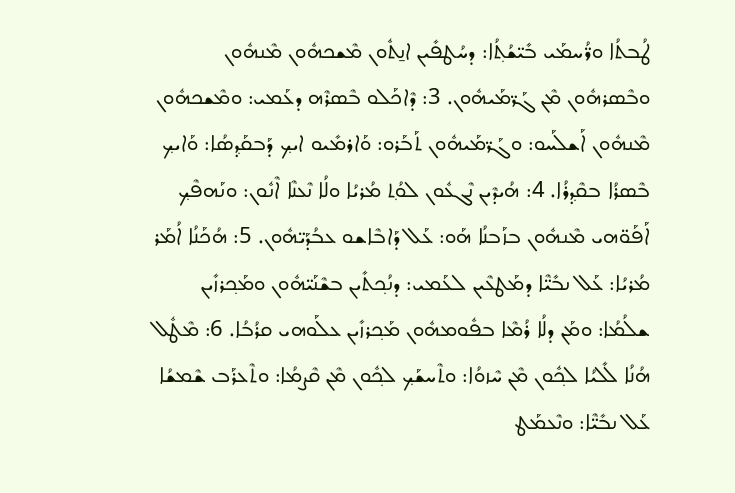ܛܳܒܬܳܐ ܘܖ̈ܳܚܡܰܝ ܒܺܝ̈ܫܳܬ݂ܳܐ: ܕܚܳܛܦܺܝܢ ܐܢ̱ܬܽܘܢ ܡܶܫܟܗܽܘܢ ܡܶܢܗܽܘܢ ܘܒܶܣܪܗܽܘܢ ܡܶܢ ܓܰܖ̈ܡܰܝܗܽܘܢ. 3: ܕܶܐܟܰܠܘ ܒܶܣܪܶܗ ܕܥܰܡܝ: ܘܡܶܫܟܗܽܘܢ ܡܶܢܗܽܘܢ ܐܰܫܠܰܚܘ: ܘܓܰܖ̈ܡܰܝܗܽܘܢ ܬܰܒܰܪܘ: ܘܰܐܪܡܺܝܘ ܐܝܟ݂ ܕܰܒܩܰܕ݂ܣܳܐ: ܘܰܐܝܟ݂ ܒܶܣܪܳܐ ܒܩܶܕ݂ܪܳܐ. 4: ܗܳܝܕܶܝܢ ܢܶܓܥܽܘܢ ܠܘܳܬ݂ ܡܳܪܝܳܐ ܘܠܳܐ ܢܶܥܢܶܐ ܐܶܢܽܘܢ: ܘܢܰܗܦܶܟ݂ ܐܰܦܰܘ̈ܗܝ ܡܶܢܗܽܘܢ ܒܙܰܒܢܳܐ ܗܰܘ: ܥܰܠ ܕܰܐܒܶܐܫܘ ܥܒܳܕܰܝ̈ܗܽܘܢ. 5: ܗܳܟܰܢܳܐ ܐܳܡܰܪ ܡܳܪܝܳܐ: ܥܰܠ ܢܒܺܝ̈ܶܐ ܕܡܰܛܥܶܝܢ ܠܥܰܡܝ: ܕܢܳܟ݂ܬܺܝܢ ܒܫܶܢܰܝ̈ܗܽܘܢ ܘܡܰܟ݂ܪܙܺܝܢ ܫܠܳܡܳܐ: ܘܡܰܢ ܕܠܳܐ ܪܳܡܶܐ ܒܦܽܘܡܗܽܘܢ ܡܰܟ݂ܪܙܺܝܢ ܥܠܰܘܗܝ ܩܪܳܒܳܐ. 6: ܡܶܛܽܠ ܗܳܢܳܐ ܠܺܠܝܳܐ ܠܟ݂ܽܘܢ ܡܶܢ ܚܶܙܘܳܐ: ܘܬܶܚܫܰܟ݂ ܠܟ݂ܽܘܢ ܡܶܢ ܩܶܨܡܳܐ: ܘܬܶܥܪܰܒ ܫܶܡܫܳܐ ܥܰܠ ܢܒܺܝ̈ܶܐ: ܘܢܶܥܡܰܛ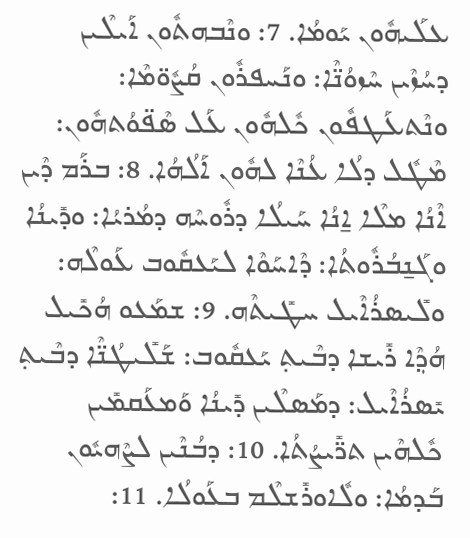ܥܠܰܝܗܽܘܢ ܝܰܘܡܳܐ. 7: ܘܢܶܒܗܬܽܘܢ ܐܰܝܠܶܝܢ ܕܚܳܙܶܝܢ ܚܶܙܘܳܢ̈ܶܐ: ܘܢܰܚܦܪܽܘܢ ܩܳܨܽܘ̈ܡܶܐ: ܘܢܶܬܥܰܛܦܽܘܢ ܟܽܠܗܽܘܢ ܥܰܠ ܣܶܦ̈ܘܳܬܗܽܘܢ: ܡܶܛܽܠ ܕܠܳܐ ܥܳܢܶܐ ܠܗܽܘܢ ܐܰ‌ܠܳܗܳܐ. 8: ܒܪܰܡ ܕܶܝܢ ܐܶܢܳܐ ܡܠܶܐ ܐ̱ܢܳܐ ܚܰܝܠܳܐ ܕܪܽܘܚܶܗ ܕܡܳܪܝܳܐ: ܘܕܺܝܢܳܐ ܘܓܰܢ̱ܒܳܪܽܘܬܳܐ: ܕܶܐܚܰܘܶܐ ܠܝܰܥܩܽܘܒ ܥܰܘܠܶܗ: ܘܠܺܝܣܪܳܐܶܝܠ ܚܛܺܝܬܶܗ. 9: ܫܡܰܥܘ ܗܳܟܺܝܠ ܗܳܕ݂ܶܐ ܪܺܝܫܐ ܕܒܶܝܬ݂ ܝܰܥܩܽܘܒ: ܫܰܠܺܝܛܳܢ̈ܶܐ ܕܒܶܝܬ݂ ܝܺܣܪܳܐܶܝܠ: ܕܡܰܣܠܶܝܢ ܕܺܝܢܳܐ ܘܰܡܥܰܩܡܺܝܢ ܟܽܠܗܶܝܢ ܬܖ̈ܺܝܨܳܬܳܐ. 10: ܕܒܳܢܶܝܢ ܠܨܶܗܝܽܘܢ ܒܰܕܡܳܐ: ܘܠܽܐܘܪܺܫܠܶܡ ܒܥܰܘܠܳܐ. 11: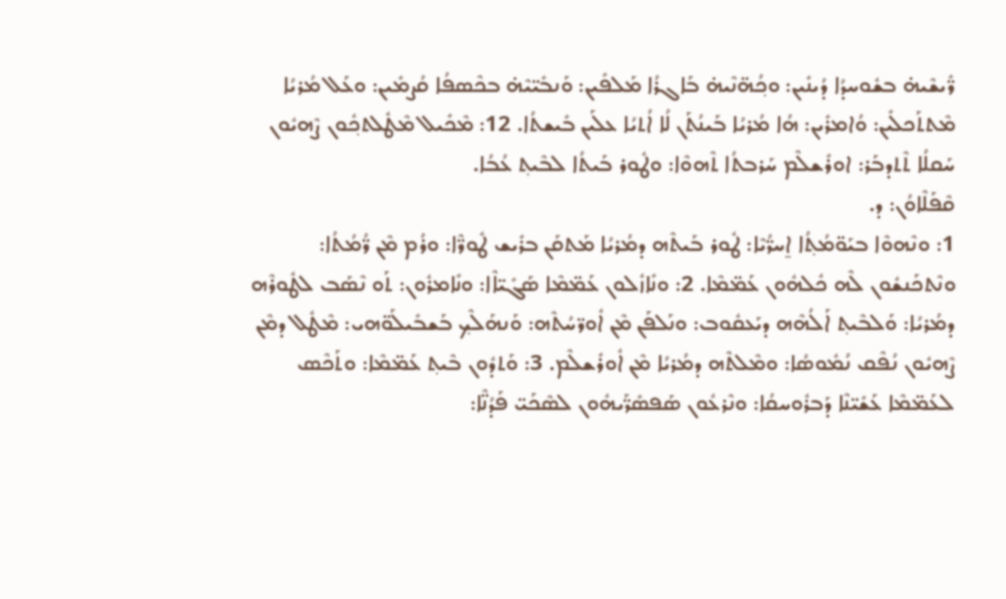ܖ̈ܺܝܫܶܝܗ̇ ܒܫܽܘܚܕܳܐ ܕܳܝܢܺܝܢ: ܘܟ݂ܳܗ̈ܢܶܝܗ̇ ܒܰܐܓܪܳܐ ܡܰܠܦܺܝܢ: ܘܰܢܒܺܝ̈ܝܶܗ̇ ܒܟܶܣܦܳܐ ܩܳܨܡܺܝܢ: ܘܥܰܠ ܡܳܪܝܳܐ ܡܶܬܬܰܟܠܺܝܢ: ܘܳܐܡܪܺܝܢ: ܗܳܐ ܡܳܪܝܳܐ ܒܰܝܢܳܬܰܢ ܠܳܐ ܐܳܬܝܳܐ ܥܠܰܝܢ ܒܺܝܫܬܳܐ. 12: ܡܶܟܺܝܠ ܡܶܛܽܠܬܟ݂ܽܘܢ ܨܶܗܝܽܘܢ ܚܰܩܠܳܐ ܬܶܬܕܒܰܪ: ܐܘܪܺܫܠܶܡ ܚܰܪܒܬܳܐ ܬܶܗܘܶܐ: ܘܛܽܘܪ ܒܰܝܬܳܐ ܠܒܶܝܬ݂ ܥܳܒܳܐ.
ܩܶܦܰܠܶܐܘܳܢ: ܕ.
1: ܘܢܶܗܘܶܐ ܒܝܰܘ̈ܡܳܬ݂ܳܐ ܐ̱ܚܖ̈ܳܝܶܐ: ܛܽܘܪ ܒܰܝܬܶܗ ܕܡܳܪܝܳܐ ܡܰܬܩܰܢ ܒܪܺܝܫ ܛܽܘܖ̈ܶܐ: ܘܪܳܡ ܡܶܢ ܖ̈ܳܡܳܬܳܐ: ܘܢܶܬܟܰܢܫܽܘܢ ܠܶܗ ܟܽܠܗܽܘܢ ܥܰܡ̈ܡܶܐ. 2: ܘܢܺܐܙܽܠܘܢ ܥܰܡ̈ܡܶܐ ܣܰܓܺܝ̈ܐܶܐ: ܘܢܺܐܡܪܽܘܢ: ܬܰܘ ܢܶܣܰܒ ܠܛܽܘܪܶܗ ܕܡܳܪܝܳܐ: ܘܰܠܒܶܝܬ݂ ܐܰܠܳܗܶܗ ܕܝܰܥܩܽܘܒ: ܘܢܰܠܦܰܢ ܡܶܢ ܐܽܘܖ̈ܚܳܬܶܗ: ܘܰܢܗܰܠܶܟ݂ ܒܰܫܒܺܝܠܰܘ̈ܗܝ: ܡܶܛܽܠ ܕܡܶܢ ܨܶܗܝܽܘܢ ܢܳܦܶܩ ܢܳܡܽܘܣܳܐ: ܘܡܶܠܬܶܗ ܕܡܳܪܝܳܐ ܡܶܢ ܐܽܘܪܺܫܠܶܡ. 3: ܘܰܬܕܽܘܢ ܒܶܝܬ݂ ܥܰܡ̈ܡܶܐ: ܘܬܰܟܶܣ ܠܥܰܡ̈ܡܶܐ ܥܰܫܺܝ̈ܢܶܐ ܕܰܒܪܽܘܚܩܳܐ: ܘܢܶܪܥܽܘܢ ܣܰܦܣܺܖ̈ܰܝܗܽܘܢ ܠܣܶܟܰܝ̈ ܦܰܕܳܢ̈ܶܐ: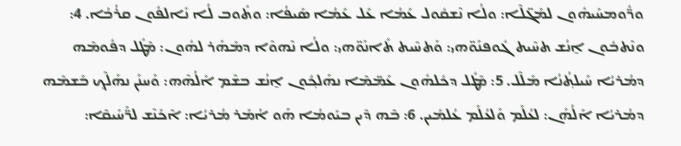ܘܖ̈ܽܘܡܚܰܝܗܽܘܢ ܠܡܰܓ̈ܠܶܐ: ܘܠܳܐ ܢܶܫܩܽܘܠ ܥܰܡܳܐ ܥܰܠ ܥܰܡܳܐ ܣܰܝܦܳܐ: ܘܬܽܘܒ ܠܳܐ ܢܺܐܠܦܽܘܢ ܩܪܳܒܳܐ. 4: ܘܢܶܬܒܽܘܢ ܐ̱ܢܳܫ ܬܚܶܝܬ ܓܽܘܦܢܰܘ̈ܗܝ: ܘܰܬܚܶܝܬ ܬܺܐܢܰܘ̈ܗܝ: ܘܠܳܐ ܢܶܗܘܶܐ ܕܡܰܗܰܪ ܠܗܽܘܢ: ܡܶܛܽܠ ܕܦܽܘܡܶܗ ܕܡܳܪܝܳܐ ܚܰܝܠܬ݂ܳܢܳܐ ܡܰܠܶܠ. 5: ܡܶܛܽܠ ܕܟܽܠܗܽܘܢ ܥܰܡ̈ܡܶܐ ܢܗܰܠܟ݂ܽܘܢ ܐ̱ܢܳܫ ܒܫܶܡ ܐܰܠܳܗܶܗ: ܘܰܚܢܰܢ ܢܗܰܠܶܟ݂ ܒܰܫܡܶܗ ܕܡܳܪܝܳܐ ܐܰܠܳܗܰܢ: ܠܥܳܠܰܡ ܘܰܠܥܳܠܰܡ ܥܳܠܡܺܝܢ. 6: ܒܶܗ ܕܶܝܢ ܒܝܰܘܡܳܐ ܗܰܘ ܐܳܡܰܪ ܡܳܪܝܳܐ: ܐܶܟܰܢܶܫ ܠܖ̈ܰܚܺܝܩܶܐ: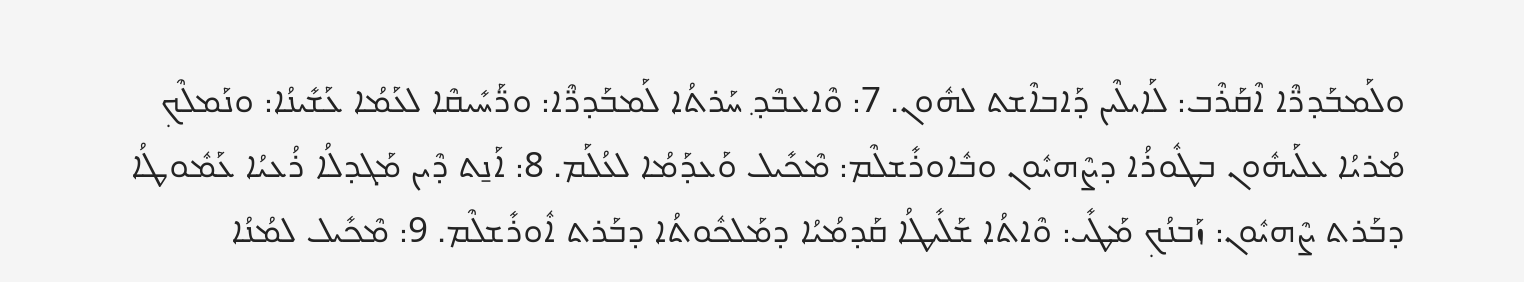ܘܠܰܡܒܰܕܖ̈ܶܐ ܐܶܩܰܪܶܒ: ܠܰܐܝܠܶܝܢ ܕܰܐܒܐܶܫܬ ܠܗܽܘܢ. 7: ܘܶܐܥܒܶܕ݂ ܚܰܪܬܳܐ ܠܰܡܒܰܕܖ̈ܶܐ: ܘܖ̈ܰܚܺܝܩܶܐ ܠܥܰܡܳܐ ܥܰܫܺܝܢܳܐ: ܘܢܰܡܠܶܟ݂ ܡܳܪܝܳܐ ܥܠܰܝܗܽܘܢ ܒܛܽܘܪܳܐ ܕܨܶܗܝܽܘܢ ܘܒܽܐܘܪܺܫܠܶܡ: ܡܶܟܺܝܠ ܘܰܥܕܰܡܳܐ ܠܥܳܠܰܡ. 8: ܐܰܢ̱ܬ ܕܶܝܢ ܡܰܓܕܠܳܐ ܪܳܥܝܳܐ ܥܰܡܽܘܛܳܐ ܕܒܰܪܬ ܨܶܗܝܽܘܢ: ܙܰܒܢܳܟ݂ ܡܰܛܺܝ: ܘܶܐܬܳܐ ܫܰܠܺܝܛܳܐ ܩܰܕܡܳܝܳܐ ܕܡܰܠܟܽܘܬܳܐ ܕܒܰܪܬ ܐܽܘܪܺܫܠܶܡ. 9: ܡܶܟܺܝܠ ܠܡܳܢܳܐ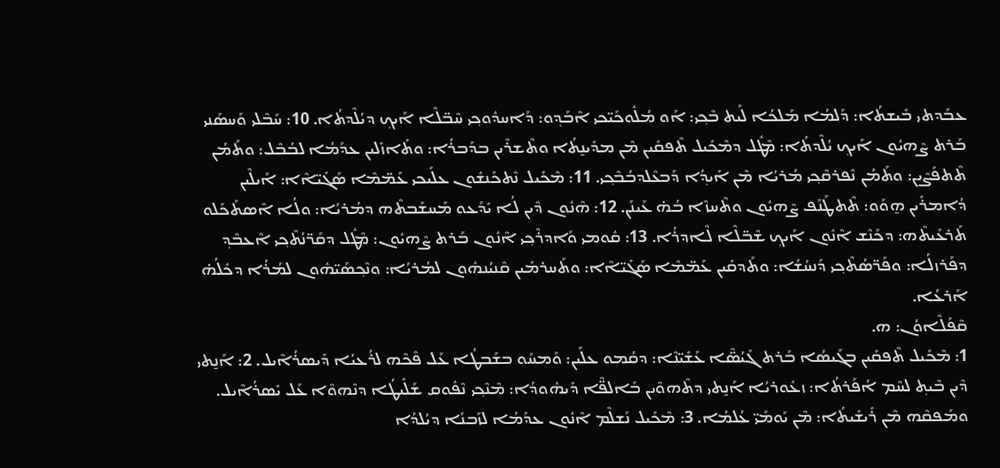ܥܒܰܕܬܝ ܒܺܝܫܬܳܐ: ܕܰܠܡܳܐ ܡܰܠܟܳܐ ܠܰܝܬ ܒܶܟ݂ܝ: ܐܰܘ ܡܳܠܽܘܟܰܝ̈ܟܝ ܐܶܒܰܕ݂ܘ: ܕܰܐܚܕܽܘܟ݂ܝ ܚܶܒ̈ܠܶܐ ܐܰܝܟ݂ ܕܝܳܠܶܕܬܳܐ. 10: ܚܰܒܶܠܝ ܘܰܚܣܰܢܝ ܒܰܪܬ ܨܶܗܝܽܘܢ ܐܰܝܟ݂ ܝܳܠܶܕܬܳܐ: ܡܶܛܽܠ ܕܡܶܟܺܝܠ ܬܶܦܩܺܝܢ ܡܶܢ ܡܕܺܝܢ̱ܬܳܐ ܘܬܶܫܪܶܝܢ ܒܕܰܒܪܳܐ: ܘܬܺܐܙܺܠܝܢ ܥܕܰܡܳܐ ܠܒܳܒܶܠ: ܘܬܰܡܳܢ ܬܶܬܦܰܨܶܝܢ: ܘܬܰܡܳܢ ܢܶܦܪܩܶܟ݂ܝ ܡܳܪܝܳܐ ܡܶܢ ܐܺܝܕ݂ܳܐ ܕܰܒܥܶܠܕܒܳܒܶܟ݂ܝ. 11: ܡܶܟܺܝܠ ܢܶܬܟܰܢܫܽܘܢ ܥܠܰܝܟܝ ܥܰܡ̈ܡܶܐ ܣܰܓܺܝ̈ܐܶܐ: ܐܰܝܠܶܝܢ ܕܳܐܡܪܺܝܢ ܗ̱ܘܰܘ: ܬܶܬܛܰܢܰܦ ܨܶܗܝܽܘܢ ܘܬܶܚܙܶܐ ܒܳܗ̇ ܥܰܝܢܰܢ. 12: ܗܶܢܽܘܢ ܕܶܝܢ ܠܳܐ ܝܺܕܰܥܘ ܡܰܚܫܰܒܬܶܗ ܕܡܳܪܝܳܐ: ܘܠܳܐ ܐܶܣܬܰܟܰܠܘ ܬܰܪܥܺܝܬܶܗ: ܕܟܰܢܶܫ ܐܶܢܽܘܢ ܐܰܝܟ݂ ܫܶܒ̈ܠܶܐ ܠܶܐܕܪܳܐ. 13: ܩܽܘܡܝ ܘܰܐܕܪܶܟ݂ܝ ܐܶܢܽܘܢ ܒܰܪܬ ܨܶܗܝܽܘܢ: ܡܶܛܽܠ ܕܩܰܖ̈ܢܳܬܶܟ݂ܝ ܐܶܥܒܶܕ݂ ܕܦܰܪܙܠܳܐ: ܘܦܰܖ̈ܣܳܬܶܟ݂ܝ ܕܰܢܚܳܫܳܐ: ܘܬܰܕܩܺܝܢ ܥܰܡ̈ܡܶܐ ܣܰܓܺܝ̈ܐܶܐ: ܘܬܰܚܪܡܺܝܢ ܩܶܢܝܳܢܗܽܘܢ ܠܡܳܪܝܳܐ: ܘܢܶܟ݂ܣܰܝ̈ܗܽܘܢ ܠܡܳܪܳܐ ܕܟܽܠܳܗ̇ ܐܰܪܥܳܐ.
ܩܶܦܰܠܶܐܘܳܢ: ܗ.
1: ܡܶܟܺܝܠ ܬܶܦܩܺܝܢ ܒܓܰܝܣܳܐ ܒܰܪܬ ܓܰܝܳܣ̈ܶܐ ܥܰܫܺܝ̈ܢܶܐ: ܕܩܳܡܘ ܥܠܰܝܢ: ܘܰܡܚܰܘ ܒܫܰܒܛܳܐ ܥܰܠ ܦܶܟܶܗ ܠܪܳܥܝܳܐ ܕܺܝܣܪܳܐܶܝܠ. 2: ܐܰܢ̱ܬܝ ܕܶܝܢ ܒܶܝܬ݂ ܠܚܶܡ ܐܳܦܰܪܬܳܐ: ܙܥܽܘܪܝܳܐ ܐܰܢ̱ܬܝ ܕܬܶܗܘܶܝܢ ܒܰܐܠܦ̈ܶܐ ܕܺܝܗܽܘܕܳܐ: ܡܶܢܶܟ݂ܝ ܢܶܦܽܘܩ ܫܰܠܺܝܛܳܐ ܕܢܶܗܘܶܐ ܥܰܠ ܝܺܣܪܳܐܶܝܠ. ܘܡܰܦܩܶܗ ܡܶܢ ܪܺܝܫܺܝܬܳܐ: ܡܶܢ ܝܰܘܡܰܝ̈ ܥܳܠܡܳܐ. 3: ܡܶܟܺܝܠ ܢܰܫܠܶܡ ܐܶܢܽܘܢ ܥܕܰܡܳܐ ܠܙܰܒܢܳܐ ܕܝܳܠܕܳܐ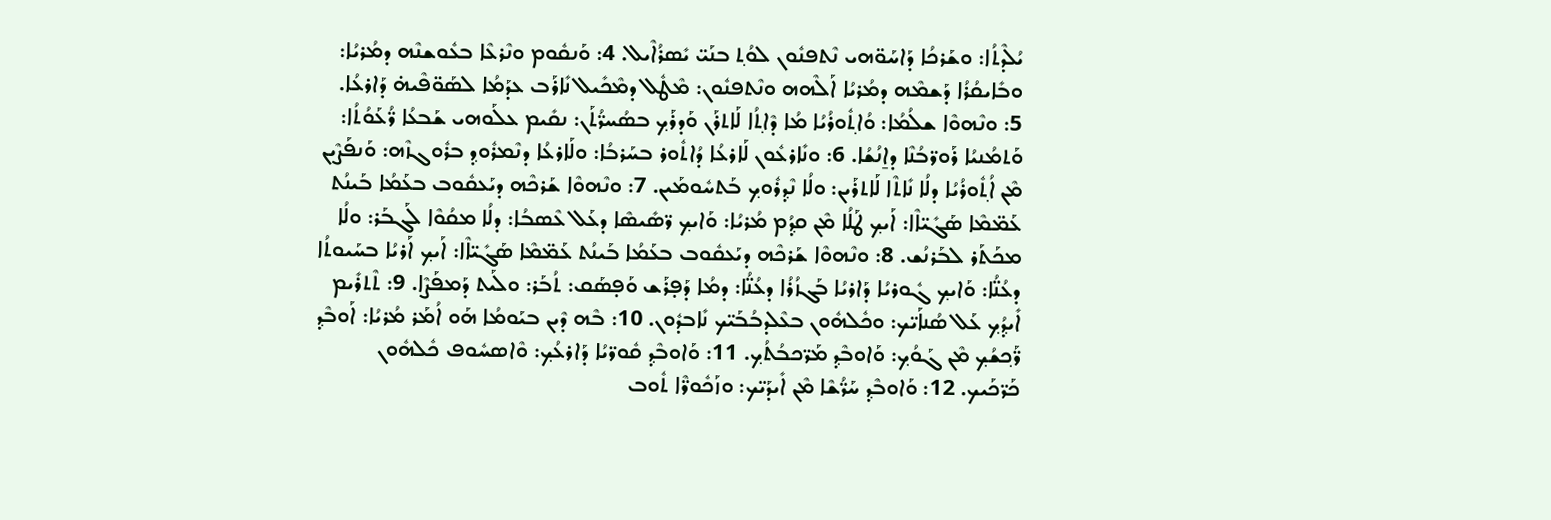ܝܳܠܶܕܬܳܐ: ܘܫܰܪܟܳܐ ܕܰܐܚܰܘ̈ܗܝ ܢܶܬܦܢܽܘܢ ܠܘܳܬ݂ ܒܢܰܝ̈ ܝܺܣܪܳܐܶܝܠ. 4: ܘܰܢܩܽܘܡ ܘܢܶܪܥܶܐ ܒܥܽܘܫܢܶܗ ܕܡܳܪܝܳܐ: ܘܒܺܐܝܩܳܪܳܐ ܕܰܫܡܶܗ ܕܡܳܪܝܳܐ ܐܰܠܶܗܗ ܘܢܶܬܦܢܽܘܢ: ܡܶܛܽܠ ܕܡܶܟܺܝܠ ܢܺܐܪܰܒ ܥܕܰܡܳܐ ܠܣܰܘ̈ܦܶܝܗ̇ ܕܰܐܪܥܳܐ. 5: ܘܢܶܗܘܶܐ ܫܠܳܡܳܐ: ܘܳܐܬ݂ܽܘܪܳܝܳܐ ܡܳܐ ܕܶܐܬ݂ܳܐ ܠܰܐܬܪܰܢ ܘܰܕܪܰܟ݂ ܒܣܳܚܖ̈ܳܬܰܢ: ܢܩܺܝܡ ܥܠܰܘܗܝ ܫܰܒܥܳܐ ܖ̈ܳܥܰܘܳܬܳܐ: ܘܰܬܡܳܢܝܳܐ ܪܰܘܖ̈ܒܳܢܶܐ ܕܐ̱ܢܳܫܳܐ. 6: ܘܢܺܐܪܥܽܘܢ ܠܰܐܪܥܳܐ ܕܳܐܬܽܘܪ ܒܚܰܪܒܳܐ: ܘܠܰܐܪܥܳܐ ܕܢܶܡܪܽܘܕ݂ ܒܪܽܘܓܙܶܗ: ܘܰܢܦܰܨܶܝܢ ܡܶܢ ܐܳܬ݂ܽܘܪܳܝܳܐ ܕܠܳܐ ܢܺܐܬܶܐ ܠܰܐܬܪܰܝܢ: ܘܠܳܐ ܢܶܕ݂ܪܽܘܟ݂ ܒܰܬܚܽܘܡܰܝܢ. 7: ܘܢܶܗܘܶܐ ܫܰܪܟܶܗ ܕܝܰܥܩܽܘܒ ܒܥܰܡܳܐ ܒܰܝܢܳܬ ܥܰܡ̈ܡܶܐ ܣܰܓܺܝ̈ܐܶܐ: ܐܰܝܟ݂ ܛܰܠܳܐ ܡܶܢ ܩܕ݂ܳܡ ܡܳܪܝܳܐ: ܘܰܐܝܟ݂ ܖ̈ܣܺܝܣܶܐ ܕܥܰܠ ܥܶܣܒܳܐ: ܕܠܳܐ ܡܩܳܘܶܐ ܠܰܓܒܰܪ: ܘܠܳܐ ܡܟܰܬܰܪ ܠܒܰܪܢܳܫ. 8: ܘܢܶܗܘܶܐ ܫܰܪܟܶܗ ܕܝܰܥܩܽܘܒ ܒܥܰܡܳܐ ܒܰܝܢܳܬ ܥܰܡ̈ܡܶܐ ܣܰܓܺܝ̈ܐܶܐ: ܐܰܝܟ݂ ܐܰܪܝܳܐ ܒܚܰܝܘܬܳܐ ܕܥܳܢ̈ܳܐ: ܘܰܐܝܟ݂ ܓܽܘܪܝܳܐ ܕܰܐܪܝܳܐ ܒܰܓܙܳܪܳܐ ܕܥܳܢ̈ܳܐ: ܕܡܳܐ ܕܰܦ̣ܪܰܫ ܘܰܦ̣ܣܰܩ: ܬܳܒܰܪ: ܘܠܰܝܬ ܕܰܡܦܰܨܶܐ. 9: ܬܶܬܪܺܝܡ ܐܺܝܕ݂ܳܟ݂ ܥܰܠ ܣܳܢܐܰܝ̈ܟ: ܘܟܽܠܗܽܘܢ ܒܥܶܠܕܒܳܒܰܝ̈ܟ ܢܺܐܒܕܽܘܢ. 10: ܒܶܗ ܕܶܝܢ ܒܝܰܘܡܳܐ ܗܰܘ ܐܳܡܰܪ ܡܳܪܝܳܐ: ܐܰܘܒܶܕ݂ ܖ̈ܰܟ݂ܫܳܟ݂ ܡܶܢ ܓܰܘܳܟ݂: ܘܰܐܘܒܶܕ݂ ܡܰܖ̈ܟܒܳܬܳܟ݂. 11: ܘܰܐܘܒܶܕ݂ ܩܽܘܖ̈ܝܳܐ ܕܰܐܪܥܳܟ݂: ܘܶܐܣܚܽܘܦ ܟܽܠܗܽܘܢ ܟܰܖ̈ܟܰܝܟ. 12: ܘܰܐܘܒܶܕ݂ ܚܰܖ̈ܳܫܶܐ ܡܶܢ ܐܺܝܕܰܝ̈ܟ: ܘܙܰܟܽܘܖ̈ܶܐ ܬܽܘܒ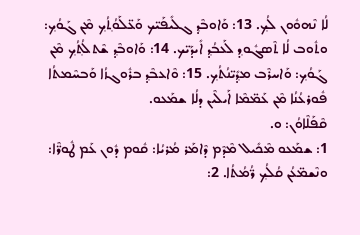ܠܳܐ ܢܶܗܘܽܘܢ ܠܳܟ݂. 13: ܘܰܐܘܒܶܕ݂ ܓܠܺܝܦܰܝ̈ܟ ܘܰܥ̈ܠܰܘܳܬ݂ܳܟ݂ ܡܶܢ ܓܰܘܳܟ݂: ܘܬܽܘܒ ܠܳܐ ܬܶܣܓܽܘܕ݂ ܠܰܥܒܳܕ݂ ܐܺܝܕܰܝ̈ܟ. 14: ܘܰܐܘܒܶܕ݂ ܫܶܬܠܳܬ݂ܳܟ݂ ܡܶܢ ܓܰܘܳܟ݂: ܘܰܐܚܪܶܒ ܡܕ݂ܺܝ̈ܢܳܬܳܟ݂. 15: ܘܶܐܥܒܶܕ݂ ܒܪܽܘܓܙܳܐ ܘܰܒܚܶܡܬܳܐ ܦܽܘܪܥܳܢܳܐ ܡܶܢ ܥܰܡ̈ܡܶܐ ܐܰܝܠܶܝܢ ܕܠܳܐ ܫܡܰܥܘ.
ܩܶܦܰܠܶܐܘܳܢ: ܘ.
1: ܫܡܰܥܘ ܡܶܟܺܝܠ ܡܶܕܶܡ ܕܶܐܡܰܪ ܡܳܪܝܳܐ: ܩܽܘܡ ܕܽܘܢ ܥܰܡ ܛܽܘܖ̈ܶܐ: ܘܢܶܫܡ̈ܥܳܢ ܩܳܠܳܟ݂ ܖ̈ܳܡܳܬܳܐ. 2: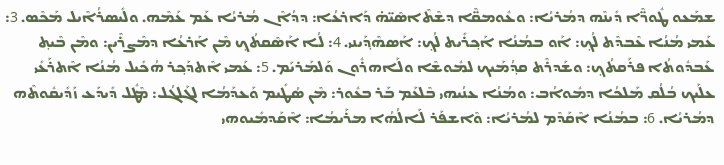ܫܡܰܥܘ ܛܽܘܖ̈ܶܐ ܕܺܝܢܶܗ ܕܡܳܪܝܳܐ: ܘܥܽܘܡܩ̈ܶܐ ܕܫܶܬܶܐܣܶܝ̈ܗ̇ ܕܰܐܪܥܳܐ: ܕܕܳܐܶܢ ܡܳܪܝܳܐ ܥܰܡ ܥܰܡܶܗ. ܘܠܺܝܣܪܳܐܶܝܠ ܡܰܟܶܣ. 3: ܥܰܡܝ ܡܳܢܳܐ ܥܶܒܕܶܬ ܠܳܟ݂: ܐܰܘ ܒܡܳܢܳܐ ܐܰܟ݂ܪܺܝܬ ܠܳܟ݂: ܐܰܣܗܶܕ݂ܰܝܢܝ. 4: ܠܳܐ ܐܰܣܶܩܬܳܟ݂ ܡܶܢ ܐܰܪܥܳܐ ܕܡܶܨܪܶܝܢ: ܘܡܶܢ ܒܶܝܬ݂ ܥܰܒܕܽܘܬܳܐ ܦܪܰܩܬܳܟ݂: ܘܫܰܕܪܶܬ ܩܕ݂ܳܡܰܝܟ ܠܡܽܘܫܶܐ ܘܠܰܐܗܪܽܘܢ ܘܰܠܡܰܪܝܰܡ. 5: ܥܰܡܝ ܐܶܬܕܰܟ݂ܪ ܗܳܟܺܝܠ ܡܳܢܳܐ ܐܶܬܪܰܥܺܝ ܥܠܰܝܟ ܒܳܠܳܩ ܡܰܠܟܳܐ ܕܡܽܘܐܳܒ: ܘܡܳܢܳܐ ܥܢܳܝܗܝ ܒܶܠܥܰܡ ܒܰܪ ܒܥܽܘܪ: ܡܶܢ ܣܳܛܺܝܡ ܘܰܥܕܰܡܳܐ ܠܓܰܠܓܳܠ: ܡܶܛܽܠ ܕܺܝܕܰܥ ܙܰܕܺܝܩܽܘܬܶܗ ܕܡܳܪܝܳܐ. 6: ܒܡܳܢܳܐ ܐܶܩܰܕܶܡ ܠܡܳܪܝܳܐ: ܘܶܐܫܦܰܪ ܠܰܐܠܳܗܳܐ ܡܪܰܝܡܳܐ: ܐܶܩܰܕܡܺܝܘܗܝ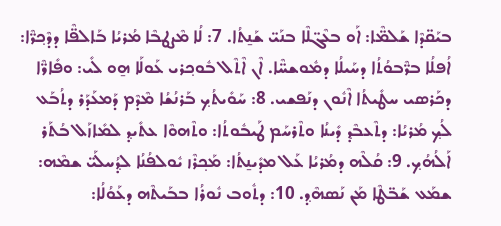ܒܝܰܩ̈ܕܶܐ ܫܰܠܡ̈ܶܐ: ܐܰܘ ܒܥܶܓ̈ܠܶܐ ܒܢܰܝ̈ ܫܰܢ̱ܬܳܐ. 7: ܠܳܐ ܡܶܨܛܒܶܐ ܡܳܪܝܳܐ ܒܰܐܠܦ̈ܶܐ ܕܕܶܟ݂ܖ̈ܶܐ: ܐܳܦܠܳܐ ܒܖ̈ܶܒܘܳܬܳܐ ܕܚܰܝܠܳܐ ܕܡܽܘܫܚ̈ܶܐ. ܐܶܢ ܐܶܬܶܠ ܒܽܘܟ݂ܪܝ ܥܰܘܠܰܐ ܗ̱ܘ ܠܺܝ: ܘܦܺܐܖ̈ܶܐ ܕܟܰܪܣܝ ܚܛܺܝܬܳܐ ܐܶܢܽܘܢ ܕܢܰܦܫܝ. 8: ܚܰܘܺܝܬܳܟ݂ ܒܰܪܢܳܫܳܐ ܡܶܕܶܡ ܕܰܡܥܰܕܰܪ ܕܬܳܒܰܥ ܠܳܟ݂ ܡܳܪܝܳܐ: ܕܬܶܥܒܶܕ݂ ܕܺܝܢܳܐ ܘܬܶܪܚܰܡ ܛܰܝܒܽܘܬܳܐ: ܘܬܶܗܘܶܐ ܥܬܺܝܕ݂ ܠܡܺܐܙܰܠ ܒܳܬܰܪ ܐܰܠܳܗܳܟ݂. 9: ܩܳܠܶܗ ܕܡܳܪܝܳܐ ܥܰܠ ܡܕܺܝܢ̱ܬܳܐ: ܡܰܟ݂ܪܶܙ ܝܽܘܠܦܳܢܳܐ ܠܕ݂ܳܚܠܰܝ̈ ܫܡܶܗ: ܫܡܰܥ ܫܰܒ̈ܛܶܐ ܡܰܢ ܢܰܣܗܶܕ݂. 10: ܕܬܽܘܒ ܢܽܘܪܳܐ ܒܒܰܝܬܶܗ ܕܥܰܘܳܠܳܐ: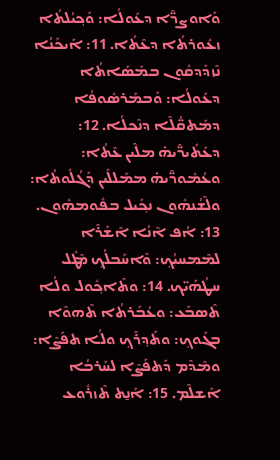ܘܰܐܘܨܖ̈ܶܐ ܕܥܰܘܠܳܐ: ܘܰܟ݂ܝܳܠܬܳܐ ܙܥܽܘܪܬܳܐ ܕܥܶܬܳܐ. 11: ܐܰܝܟܰܢܳܐ ܢܶܙܕܰܕܩܽܘܢ ܒܡܰܣܰܐܬܳܐ ܕܥܰܘܠܳܐ: ܘܰܒܡܰܪܣܽܘܦܳܐ ܕܡܰܬܩ̈ܳܠܶܐ ܕܢܶܟܠܳܐ. 12: ܕܥܰܬܺܝܖ̈ܶܝܗ̇ ܡܠܶܝܢ ܥܶܬܳܐ: ܘܥܳܡܽܘܖ̈ܶܝܗ̇ ܡܡܰܠܠܺܝܢ ܕܰܓܳܠܽܘܬܳܐ: ܘܠܶܫܳܢܗܽܘܢ ܢܟ݂ܺܝܠ ܒܦܽܘܡܗܽܘܢ. 13: ܐܳܦ ܐܶܢܳܐ ܐܶܫܰܪܶܐ ܠܡܶܡܚܝܳܟ݂: ܘܶܐܚܰܒܠܳܟ݂ ܡܶܛܽܠ ܚܛܳܗܰܝ̈ܟ. 14: ܘܬܶܐܟ݂ܽܘܠ ܘܠܳܐ ܬܶܣܒܰܥ: ܘܥܳܒܰܪܬܳܐ ܬܶܗܘܶܐ ܒܓܰܘܟ݂: ܘܬܰܕ݂ܪܶܟ݂ ܘܠܳܐ ܬܦܰܨܶܐ: ܘܡܶܕܶܡ ܕܰܬܦܰܨܶܐ ܠܚܰܪܒܳܐ ܐܰܫܠܶܡ. 15: ܐܰܢ̱ܬ ܬܶܙܪܽܘܥ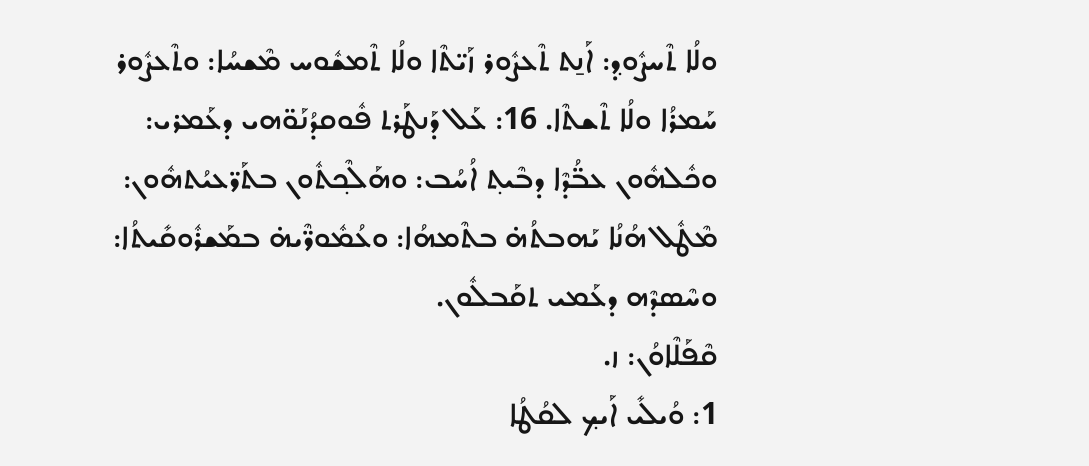ܘܠܳܐ ܬܶܚܨܽܘܕ݂: ܐܰܢ̱ܬ ܬܶܥܨܽܘܪ ܙܰܝ̈ܬܶܐ ܘܠܳܐ ܬܶܡܫܽܘܚ ܡܶܫܚܳܐ: ܘܬܶܥܨܽܘܪ ܚܰܡܪܳܐ ܘܠܳܐ ܬܶܫܬܶܐ. 16: ܥܰܠ ܕܰܢܛܰܪܬ ܦܽܘܩܕܳܢܰܘ̈ܗܝ ܕܥܰܡܪܝ: ܘܟܽܠܗܽܘܢ ܥܒ̈ܳܕܶܐ ܕܒܶܝܬ݂ ܐܳܚܳܒ: ܘܗܰܠܶܟ݂ܬܽܘܢ ܒܬܰܖ̈ܥܝܳܬܗܽܘܢ: ܡܶܛܽܠ ܗܳܢܳܐ ܝܰܗܒܬܳܗ̇ ܒܬܶܡܗܳܐ: ܘܥܳܡܽܘܖ̈ܶܝܗ̇ ܒܡܰܫܪܽܘܩܺܝܬܳܐ: ܘܚܶܣܕܶܗ ܕܥܰܡܝ ܬܩܰܒܠܽܘܢ.
ܩܶܦܰܠܶܐܘܳܢ: ܙ.
1: ܘܳܝܠܺܝ ܐܰܝܟ݂ ܠܩܳܛܳܐ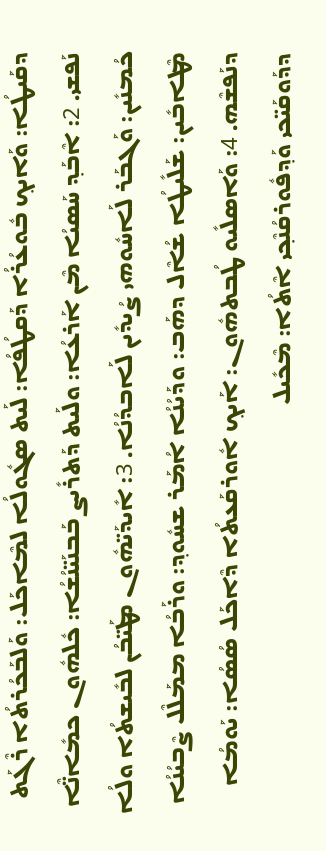ܕܩܰܝܛܳܐ: ܘܰܐܝܟ݂ ܒܽܘܥܳܪܳܐ ܕܰܩܛܳܦܳܐ: ܠܰܝܬ ܣܓܽܘܠܳܐ ܠܡܶܐܟܰܠ: ܘܰܠܒܰܟܳܪܬܳܐ ܪܶܓܰܬ ܢܰܦܫܝ. 2: ܐܶܒܰܕ݂ ܚܰܣܝܳܐ ܡܶܢ ܐܰܪܥܳܐ: ܘܠܰܝܬ ܕܰܬܪܺܝܨ ܒܰܒܢܰܝ̈ܢܳܫܳܐ: ܟܽܠܗܽܘܢ ܟܡܺܐܢ̈ܶܐ ܟܳܡܢܺܝܢ: ܘܰܓܒܰܪ ܠܰܐܚܽܘܗܝ ܨܳܝܕܺܝܢ ܠܰܐܒܕܳܢܳܐ. 3: ܐܺܝܕܰܝ̈ܗܽܘܢ ܡܛܰܝ̈ܒܳܢ ܠܒܺܝܫܬܳܐ ܘܠܳܐ ܡܶܛܐܒܺܝܢ: ܫܰܠܺܝܛܳܐ ܫܳܐܶܠ ܕܗܰܒ: ܘܕܰܝܳܢܳܐ ܐܳܡܰܪ ܫܚܽܘܕ݂: ܘܪܰܒܳܐ ܡܡܰܠܶܠ ܨܶܒܝܳܢܳܐ ܕܢܰܦܫܶܗ. 4: ܘܰܐܣܠܺܝܘ ܛܳܒܬܗܽܘܢ: ܐܰܝܟ݂ ܐܽܘܪܩܰܥܬܳܐ ܕܶܐܟܰܠ ܣܳܣܳܐ: ܝܰܘܡܳܐ ܕܕܰܘܩܰܝ̈ܟܝ ܘܰܕ݂ܦܽܘܪܩܳܢܶܟ݂ܝ ܐܶܬܳܐ: ܡܶܟܺܝܠ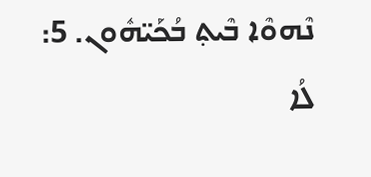ܢܶܗܘܶܐ ܒܶܝܬ݂ ܒܳܟܰܝ̈ܗܽܘܢ. 5: ܠܳܐ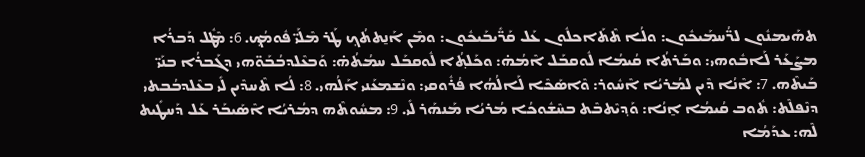ܬܗܰܝܡܢܽܘܢ ܠܖ̈ܳܚܡܰܝܟܽܘܢ: ܘܠܳܐ ܬܶܬܰܐܟܠܽܘܢ ܥܰܠ ܩܰܖ̈ܺܝܒܰܝܟܽܘܢ: ܘܡܶܢ ܐܰܢ̱ܬܬܳܟ݂ ܛܰܪ ܡܶܠܰܝ̈ ܦܽܘܡܳܟ݂. 6: ܡܶܛܽܠ ܕܰܒܪܳܐ ܡܨܰܥܰܪ ܠܰܐܒܽܘܗܝ: ܘܒܰܪܬܳܐ ܩܳܝܡܳܐ ܠܽܘܩܒܰܠ ܐܶܡܳܗ̇: ܘܟܰܠܬ݂ܳܐ ܠܽܘܩܒܰܠ ܚܡܳܬܳܗ̇: ܘܰܒܥܶܠܕܒܳܒܰܘ̈ܗܝ ܕܓܰܒܪܳܐ ܒܢܰܝ̈ ܒܰܝܬܶܗ. 7: ܐܶܢܳܐ ܕܶܝܢ ܠܡܳܪܝܳܐ ܐܶܚܽܘܪ: ܘܶܐܣܰܟܶܐ ܠܰܐܠܳܗܳܐ ܦܳܪܽܘܩܝ: ܘܢܶܫܡܥܰܢܝ ܐܰܠܳܗܝ. 8: ܠܳܐ ܬܶܚܕܶܝܢ ܠܺܝ ܒܥܶܠܕܒܳܒܬܝ ܕܢܶܦܠܶܬ: ܬܽܘܒ ܩܳܝܡܳܐ ܐ̱ܢܳܐ: ܘܰܕ݂ܝܶܬܒܶܬ ܒܚܶܫܽܘܟܳܐ ܡܳܪܝܳܐ ܡܰܢܗܰܪ ܠܺܝ. 9: ܡܚܽܘܬܶܗ ܕܡܳܪܝܳܐ ܐܶܣܰܝܒܰܪ ܥܰܠ ܕܰܚܛܺܝܬ ܠܶܗ: ܥܕܰܡܳܐ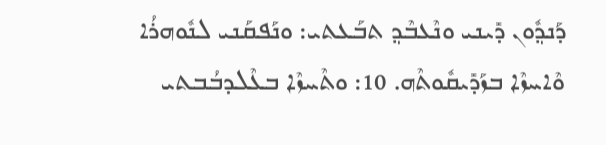ܕܰܢܕ݂ܽܘܢ ܕܺܝܢܝ ܘܢܶܥܒܶܕ݂ ܬܒܰܥܬܝ: ܘܢܰܦܩܰܢܝ ܠܢܽܘܗܪܳܐ ܘܶܐܚܙܶܐ ܒܙܰܕܺܝܩܽܘܬܶܗ. 10: ܘܬܶܚܙܶܐ ܒܥܶܠܕܒܳܒܬܝ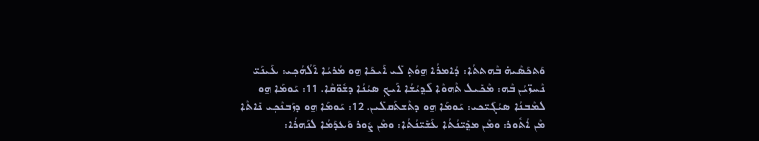ܘܰܬܟܰܣܶܝܗ̇ ܒܶܗܬܬܳܐ: ܕܳܐܡܪܳܐ ܗ̱ܘܳܬ݂ ܠܺܝ ܐܰܝܟܰܐ ܗ̱ܘ ܡܳܪܝܳܐ ܐܰܠܳܗܳܟ݂ܝ: ܥܰܝܢܰܝ̈ ܢܶܚܙ̈ܝܳܢ ܒܶܗ: ܡܶܟܺܝܠ ܬܶܗܘܶܐ ܠܰܕ݂ܝܳܫܳܐ ܐܰܝܟ݂ ܣܝܳܢܳܐ ܕܫܽܘ̈ܩܶܐ. 11: ܝܰܘܡܰܐ ܗ̱ܘ ܠܡܶܒܢܳܐ ܣܝܳܓܰܝ̈ܟܝ: ܝܰܘܡܰܐ ܗ̱ܘ ܕܬܶܫܬܰܩܠܺܝܢ. 12: ܝܰܘܡܰܐ ܗ̱ܘ ܕܙܰܒܢܶܟ݂ܝ ܢܺܐܬܶܐ ܡܶܢ ܐܳܬܽܘܪ: ܘܡܶܢ ܡܕ݂ܺܝ̈ܢܳܬܳܐ ܥܰܫܺܝ̈ܢܳܬܳܐ: ܘܡܶܢ ܨܽܘܪ ܘܰܥܕܰܡܳܐ ܠܢܰܗܪܳܐ: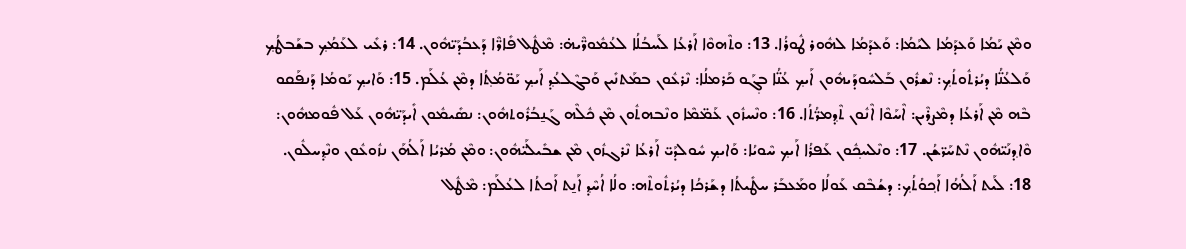ܘܡܶܢ ܝܰܡܳܐ ܘܰܥܕܰܡܳܐ ܠܝܰܡܳܐ: ܘܰܥܕܰܡܳܐ ܠܗܽܘܪ ܛܽܘܪܳܐ. 13: ܘܬܶܗܘܶܐ ܐܰܪܥܳܐ ܠܰܚܒܳܠܳܐ ܠܥܳܡܽܘܖ̈ܶܝܗ̇: ܡܶܛܽܠ ܦܺܐܖ̈ܶܐ ܕܰܥܒܳܕܰܝ̈ܗܽܘܢ. 14: ܪܥܺܝ ܠܥܰܡܳܟ݂ ܒܫܰܒܛܳܟ݂ ܘܰܠܥܳܢ̈ܳܐ ܕܝܳܪܬܽܘܬܳܟ݂: ܢܶܫܪܽܘܢ ܒܰܠܚܽܘܕܰܝܗܽܘܢ ܐܰܝܟ݂ ܥܳܢ̈ܳܐ ܒܓ݂ܰܘ ܟܰܪܡܠܳܐ: ܢܶܪܥܽܘܢ ܒܡܰܬܢܺܝܢ ܘܰܒܓܶܠܥܳܕ݂ ܐܰܝܟ݂ ܝܰܘ̈ܡܳܬ݂ܳܐ ܕܡܶܢ ܥܳܠܰܡ. 15: ܘܰܐܝܟ݂ ܝܰܘܡܳܐ ܕܰܢܦܰܩܘ ܒܶܗ ܡܶܢ ܐܰܪܥܳܐ ܕܡܶܨܪܶܝܢ: ܐܶܚܰܘܶܐ ܐܶܢܽܘܢ ܬܶܕ݂ܡܖ̈ܳܬܳܐ. 16: ܘܢܶܚܙܽܘܢ ܥܰܡ̈ܡܶܐ ܘܢܶܒܗܬܽܘܢ ܡܶܢ ܟܽܠܶܗ ܓܰܢ̱ܒܳܪܽܘܬܗܽܘܢ: ܢܣܺܝܡܽܘܢ ܐܺܝܕܰܝ̈ܗܽܘܢ ܥܰܠ ܦܽܘܡܗܽܘܢ: ܘܶܐܕ݂ܢܰܝ̈ܗܽܘܢ ܢܶܬܚܰܖ̈ܫܳܢ. 17: ܘܢܶܠܚܟ݂ܽܘܢ ܥܰܦܪܳܐ ܐܰܝܟ݂ ܚܶܘܝܳܐ: ܘܰܐܝܟ݂ ܚܽܘܠܕܰܝ̈ ܐܰܪܥܳܐ ܢܶܪܓܙܽܘܢ ܡܶܢ ܫܒܺܝܠܰܝ̈ܗܽܘܢ: ܘܡܶܢ ܡܳܪܝܳܐ ܐܰܠܳܗܰܢ ܢܙܽܘܥܽܘܢ ܘܢܶܕ݂ܚܠܽܘܢ. 18: ܠܰܝܬ ܐܰ‌ܠܳܗܳܐ ܐܰܟ݂ܘܳܬܳܟ݂: ܕܫܳܒܶܩ ܥܰܘܠܳܐ ܘܡܰܥܒܰܪ ܚܛܺܝܬܳܐ ܕܫܰܪܟܳܐ ܕܝܳܪܬܽܘܬܶܗ: ܘܠܳܐ ܐܳܚܶܕ݂ ܐܰܢ̱ܬ ܐܰܟܬܳܐ ܠܥܳܠܰܡ: ܡܶܛܽܠ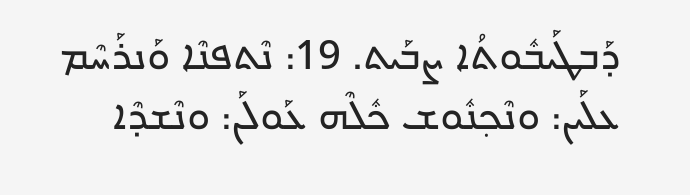ܕܰܒܛܰܝܒܽܘܬܳܐ ܨܒܰܝܬ. 19: ܢܶܬܦܢܶܐ ܘܰܢܪܰܚܶܡ ܥܠܰܝܢ: ܘܢܶܟ݂ܢܽܘܫ ܟܽܠܶܗ ܥܰܘܠܰܢ: ܘܢܶܫܕܶܐ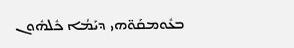ܒܥܽܘܡܩܰܘ̈ܗܝ ܕܝܰܡܳܐ ܟܽܠܗܽܘܢ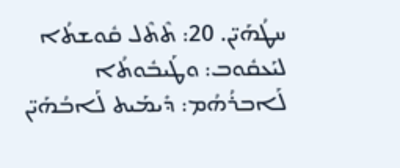ܚܛܳܗܰܝ̈ܢ. 20: ܬܶܬܶܠ ܩܽܘܫܬܳܐ ܠܝܰܥܩܽܘܒ: ܘܛܰܝܒܽܘܬܳܐ ܠܰܐܒܪܳܗܳܡ: ܕܺܝܡܰܝܬ ܠܰܐܒܳܗܰܝ̈ܢ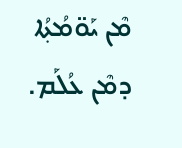ܡܶܢ ܝܰܘ̈ܡܳܬ݂ܳܐ ܕܡܶܢ ܥܳܠܰܡ.